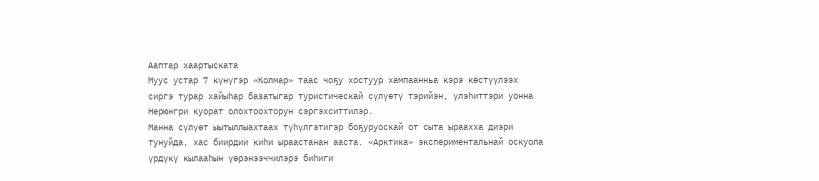Ааптар хаартыската
Муус устар 7 күнүгэр «Колмар» таас чоҕу хостуур хампаанньа кэрэ көстүүлээх сиргэ турар хайыһар базатыгар туристическай сүлүөтү тэрийэн, үлэһиттэри уонна Нерюнгри куорат олохтоохторун сэргэхситтилэр.
Манна сүлүөт ыытыллыахтаах түһүлгэтигэр боҕуруоскай от сыта ыраахха диэри тунуйда, хас биирдии киһи ыраастанан ааста. «Арктика» экспериментальнай оскуола үрдүкү кылааһын үөрэнээччилэрэ биһиги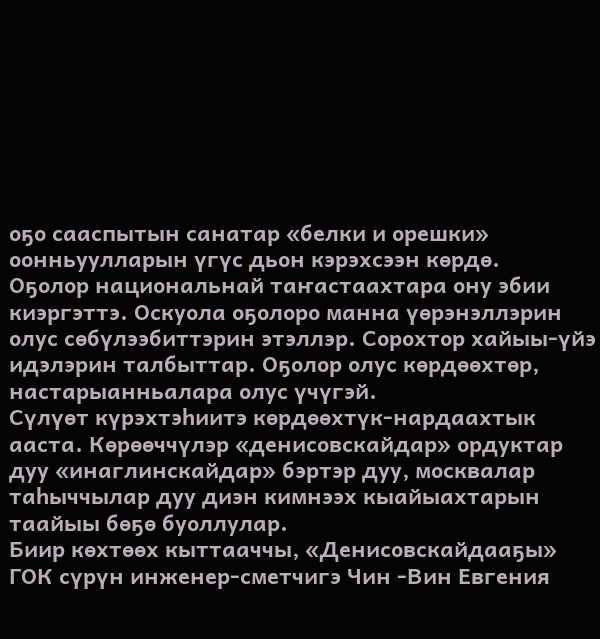оҕо сааспытын санатар «белки и орешки» оонньуулларын үгүс дьон кэрэхсээн көрдө.
Оҕолор национальнай таҥастаахтара ону эбии киэргэттэ. Оскуола оҕолоро манна үөрэнэллэрин олус сөбүлээбиттэрин этэллэр. Сорохтор хайыы-үйэ идэлэрин талбыттар. Оҕолор олус көрдөөхтөр, настарыанньалара олус үчүгэй.
Сүлүөт күрэхтэһиитэ көрдөөхтүк-нардаахтык ааста. Көрөөччүлэр «денисовскайдар» ордуктар дуу «инаглинскайдар» бэртэр дуу, москвалар таһыччылар дуу диэн кимнээх кыайыахтарын таайыы бөҕө буоллулар.
Биир көхтөөх кыттааччы, «Денисовскайдааҕы» ГОК сүрүн инженер-сметчигэ Чин -Вин Евгения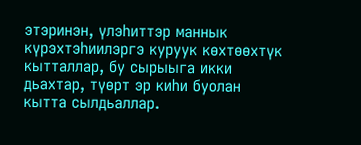этэринэн, үлэһиттэр маннык күрэхтэһиилэргэ куруук көхтөөхтүк кытталлар, бу сырыыга икки дьахтар, түөрт эр киһи буолан кытта сылдьаллар.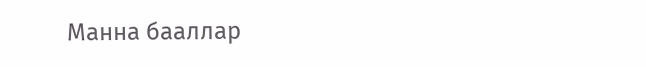Манна бааллар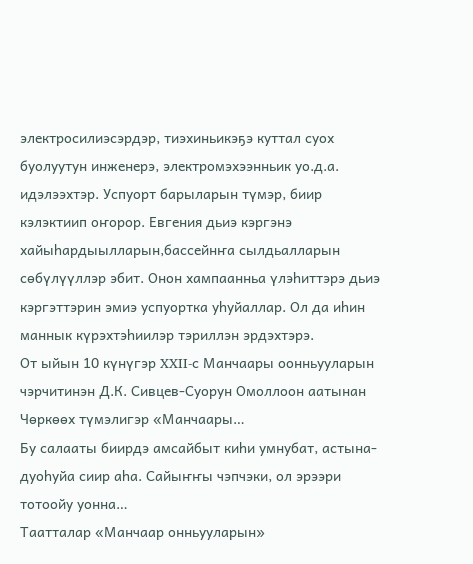электросилиэсэрдэр, тиэхиньикэҕэ куттал суох буолуутун инженерэ, электромэхээнньик уо.д.а. идэлээхтэр. Успуорт барыларын түмэр, биир кэлэктиип оҥорор. Евгения дьиэ кэргэнэ хайыһардыылларын,бассейнҥа сылдьалларын сөбүлүүллэр эбит. Онон хампаанньа үлэһиттэрэ дьиэ кэргэттэрин эмиэ успуортка уһуйаллар. Ол да иһин маннык күрэхтэһиилэр тэриллэн эрдэхтэрэ.
От ыйын 10 күнүгэр XXII-с Манчаары оонньууларын чэрчитинэн Д.К. Сивцев-Суорун Омоллоон аатынан Чөркөөх түмэлигэр «Манчаары…
Бу салааты биирдэ амсайбыт киһи умнубат, астына-дуоһуйа сиир аһа. Сайыҥҥы чэпчэки, ол эрээри тотоойу уонна…
Таатталар «Манчаар онньууларын»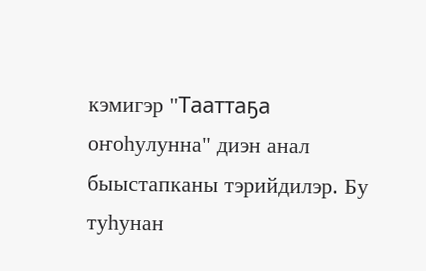кэмигэр "Тааттаҕа оҥоһулунна" диэн анал быыстапканы тэрийдилэр. Бу туһунан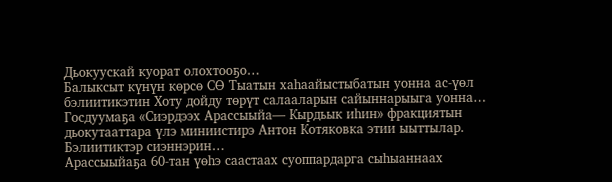Дьокуускай куорат олохтооҕо…
Балыксыт күнүн көрсө СӨ Тыатын хаһаайыстыбатын уонна ас-үөл бэлиитикэтин Хоту дойду төрүт салааларын сайыннарыыга уонна…
Госдуумаҕа «Сиэрдээх Арассыыйа— Кырдьык иһин» фракциятын дьокутааттара үлэ миниистирэ Антон Котяковка этии ыыттылар. Бэлиитиктэр сиэннэрин…
Арассыыйаҕа 60-тан үөһэ саастаах суоппардарга сыһыаннаах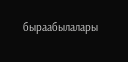быраабылалары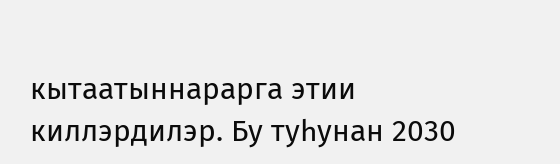кытаатыннарарга этии киллэрдилэр. Бу туһунан 2030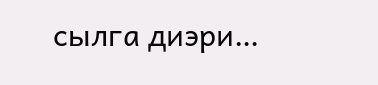сылга диэри…